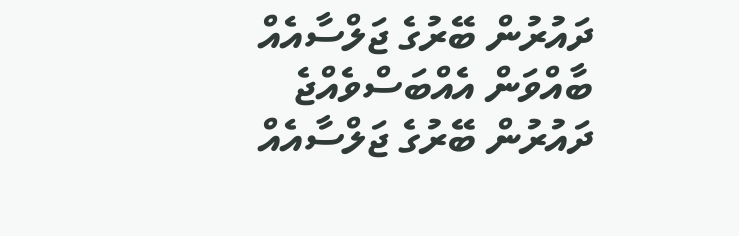ދައުރުން ބޭރުގެ ޖަލްސާއެއް ބާއްވަން އެއްބަސްވެއްޖެ
ދައުރުން ބޭރުގެ ޖަލްސާއެއް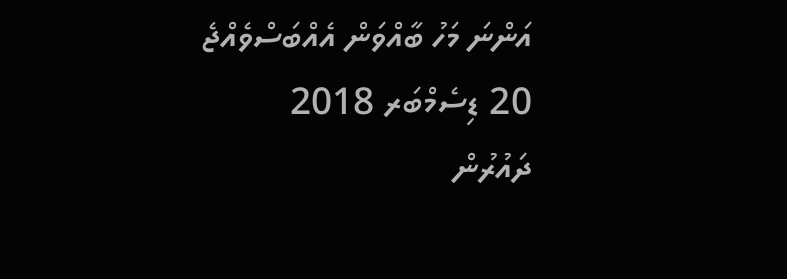އަންނަ މަހު ބާއްވަން އެއްބަސްވެއްޖެ
20 ޑިސެމްބަރ 2018
ދައުރުން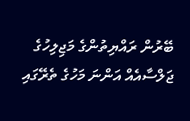ބޭރުން ރައްޔިތުންގެ މަޖިލިހުގެ ޖަލްސާއެއް އަންނަ މަހުގެ ތެރޭގައި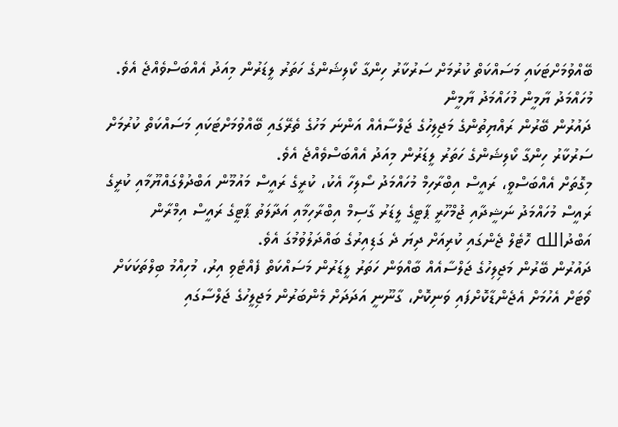ބޭއްވުމަށްޓަކައި މަސައްކަތް ކުރުމަށް ސަރުކާރު ހިންގާ ކޯލިޝަންގެ ހަތަރު ލީޑަރުން މިއަދު އެއްބަސްވެއްޖެ އެވެ.
މުހައްމަދު ޔާމީން މުހައްމަދު ޔާމީން
ދައުރުން ބޭރުން ރައްޔިތުންގެ މަޖިލިހުގެ ޖަލްސާއެއް އަންނަ މަހުގެ ތެރޭގައި ބޭއްވުމަށްޓަކައި މަސައްކަތް ކުރުމަށް ސަރުކާރު ހިންގާ ކޯލިޝަންގެ ހަތަރު ލީޑަރުން މިއަދު އެއްބަސްވެއްޖެ އެވެ.
މިގޮތަށް އެއްބަސްވީ، ރައީސް އިބްރާހިމް މުހައްމަދު ސޯލިހާ އެކު، ކުރީގެ ރައީސް މައުމޫން އަބްދުލްގައްޔޫމާއި ކުރީގެ ރައީސް މުހައްމަދު ނަޝީދާއި ޖުމްހޫރީ ޕާޓީގެ ލީޑަރު ގާސިމް އިބްރާހިމާއި އަދާލަތު ޕާޓީގެ ރައީސް އިމްރާން އަބްދުالله ހޮޓެލް ޖެންގައި ކުރިއަށް ދިޔަ ދެ ގަޑިއިރުގެ ބައްދަލުވުމުގަ އެވެ.
ދައުރުން ބޭރުން މަޖިލިހުގެ ޖަލްސާއެއް ބާއްވަން ހަތަރު ލީޑަރުން މަސައްކަތް ފެއްޓެވި އިރު، މުހިއްމު ބިލްތަކަކަށް ވޯޓަށް އެހުމަށް އެޖެންޑާކޮށްފައި ވަނިކޮށް، ގާނޫނީ އަދަދަށް މެންބަރުން މަޖިލީހުގެ ޖަލްސާގައި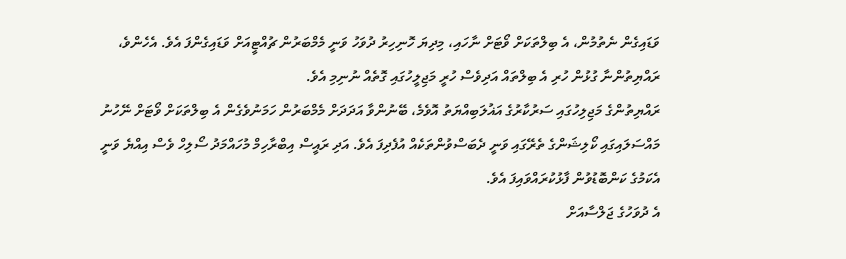ވަޑައިގެން ނެތުމުން، އެ ބިލްތަކަށް ވޯޓަށް ނާހައި، މިދިޔަ ހޮނިހިރު ދުވަހު ވަނީ މެމްބަރުން ޗުއްޓީއަށް ވަޑައިގެންފަ އެވެ. އެހެންވެ، ރައްޔިތުންނާ ގުޅުން ހުރި އެ ބިލްތައް އަދިވެސް ހުރީ މަޖިލީހުގައި ގޮތެއް ނުނިމި އެވެ.
ރައްޔިތުންގެ މަޖިލިހުގައި ސަރުކާރުގެ އަޣުލަބިއްޔަތު އޮވެމެ، ބޭނުންވާ އަދަދަށް މެމްބަރުން ހަމަނުވެގެން އެ ބިލްތަކަށް ވޯޓަށް ނޭހުނު މައްސަލައިގައި ކޯލިޝަންގެ ތެރޭގައި ވަނީ ދެބަސްވުންތަކެއް އުފެދިފަ އެވެ. އަދި ރައީސް އިބްރާހިމް މުހައްމަދު ސޯލިހް ވެސް އިއްޔެ ވަނީ އެކަމުގެ ކަންބޮޑުވުން ފާޅުކުރައްވައިފަ އެވެ.
އެ ދުވަހުގެ ޖަލްސާއަށް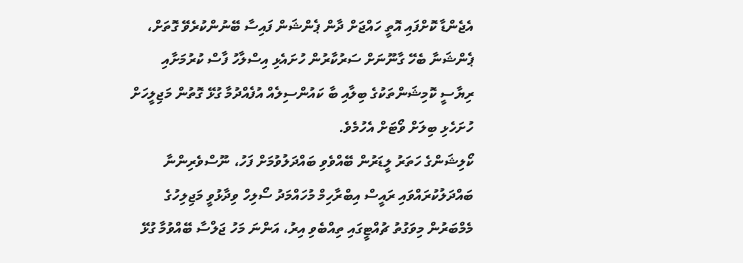އެޖެންޑާ ކޮށްފައި އޮތީ ހައްޖަށް ދާން ޕެންޝަން ފައިސާ ބޭނުންކުރެވޭ ގޮތަށް، ޕެންޝަނާ ބެހޭ ގާނޫނަށް ސަރުކާރުން ހުށައެޅި އިސްލާހު ފާސް ކުރުމަށާއި ރިޔާސީ ކޮމިޝަންތަކުގެ ބިލާއި ބާ ކައުންސިލެއް އުފެއްދުމާ ގުޅޭ ގޮތުން މަޖިލީހަށް ހުށަހެޅި ބިލަށް ވޯޓަށް އެހުމެވެ.
ކޯލިޝަންގެ ހަތަރު ލީޑަރުން ބޭއްވެވި ބައްދަލުވުމަށް ފަހު، ނޫސްވެރިންނާ ބައްދަލުކުރައްވައި ރައީސް އިބްރާހިމް މުހައްމަދު ސޯލިހް ވިދާޅުވީ މަޖިލިހުގެ މެމްބަރުން މިވަގުތު ޗުއްޓީގައި ތިއްބެވި އިރު، އަންނަ މަހު ޖަލްސާ ބޭއްވުމާ ގުޅޭ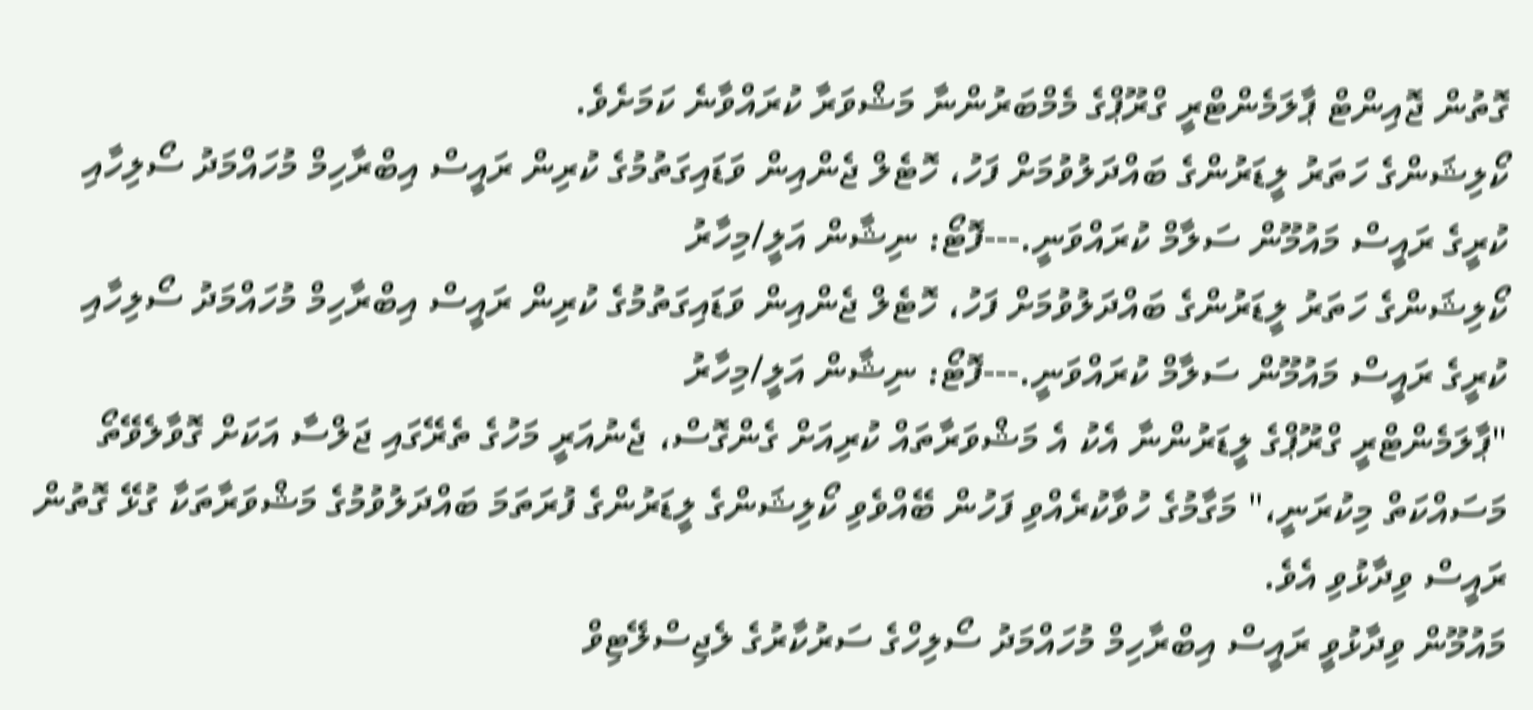ގޮތުން ޖޮއިންޓް ޕާލަމެންޓްރީ ގްރޫޕްގެ މެމްބަރުންނާ މަޝްވަރާ ކުރައްވާނެ ކަމަށެވެ.
ކޯލިޝަންގެ ހަތަރު ލީޑަރުންގެ ބައްދަލުވުމަށް ފަހު، ހޮޓެލް ޖެންއިން ވަޑައިގަތުމުގެ ކުރިން ރައީސް އިބްރާހިމް މުހައްމަދު ސޯލިހާއި ކުރީގެ ރައީސް މައުމޫން ސަލާމް ކުރައްވަނީ.---ފޮޓޯ: ނިޝާން އަލީ/މިހާރު
ކޯލިޝަންގެ ހަތަރު ލީޑަރުންގެ ބައްދަލުވުމަށް ފަހު، ހޮޓެލް ޖެންއިން ވަޑައިގަތުމުގެ ކުރިން ރައީސް އިބްރާހިމް މުހައްމަދު ސޯލިހާއި ކުރީގެ ރައީސް މައުމޫން ސަލާމް ކުރައްވަނީ.---ފޮޓޯ: ނިޝާން އަލީ/މިހާރު
"ޕާލަމެންޓްރީ ގްރޫޕްގެ ލީޑަރުންނާ އެކު އެ މަޝްވަރާތައް ކުރިއަށް ގެންގޮސް، ޖެނުއަރީ މަހުގެ ތެރޭގައި ޖަލްސާ އަކަށް ގޮވާލެވޭތޯ މަސައްކަތް މިކުރަނީ،" މަގާމުގެ ހުވާކުރެއްވި ފަހުން ބޭއްވެވި ކޯލިޝަންގެ ލީޑަރުންގެ ފުރަތަމަ ބައްދަލުވުމުގެ މަޝްވަރާތަކާ ގުޅޭ ގޮތުން ރައީސް ވިދާޅުވި އެވެ.
މައުމޫން ވިދާޅުވީ ރައީސް އިބްރާހިމް މުހައްމަދު ސޯލިހްގެ ސަރުކާރުގެ ލެޖިސްލޭޓިވް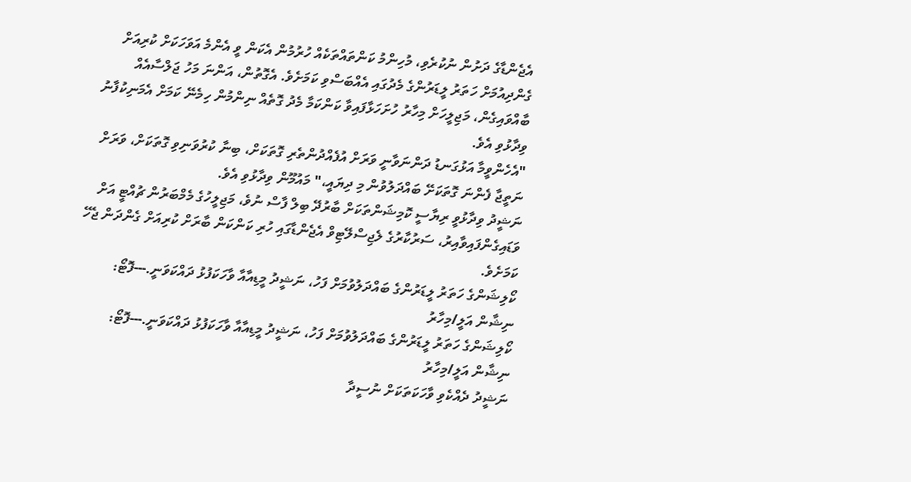އެޖެންޑާގެ ދަށުން ނުކުރެވި، މުހިންމު ކަންތައްތަކެއް ހުރުމުން އެކަން ވީ އެންމެ އަވަހަކަށް ކުރިއަށް ގެންދިއުމަށް ހަތަރު ލީޑަރުންގެ މެދުގައި އެއްބަސްވި ކަމަށެވެ. އެގޮތުން، އަންނަ މަހު ޖަލްސާއެއް ބާއްވައިގެން، މަޖިލީހަށް މިހާރު ހުށަހަޅާފައިވާ ކަންކަމާ މެދު ގޮތެއް ނިންމުން ހިމެނޭ ކަމަށް އެމަނިކުފާނު ވިދާޅުވި އެވެ.
"އެހެންވީމާ އަޅުގަނޑު ދަންނަވާނީ ވަރަށް އުފެއްދުންތެރި ގޮތަކަށް، ބިނާ ކުރުވަނިވި ގޮތަކަށް، ވަރަށް ނަތީޖާ ފެންނަ ގޮތަކަށޭ ބައްދަލުވުން މި ދިޔައީ،" މައުމޫން ވިދާޅުވި އެވެ.
ނަޝީދު ވިދާޅުވީ ރިޔާސީ ކޮމިޝަންތަކަށް ބާރުދޭ ބިލް ފާސް ނުވެ، މަޖިލީހުގެ މެމްބަރުން ޗުއްޓީ އަށް ވަޑައިގެންފައިވާއިރު، ސަރުކާރުގެ ލެޖިސްލޭޓިވް އެޖެންޑާގައި ހުރި ކަންކަން ބާރަށް ކުރިއަށް ގެންދަން ޖެހޭ ކަމަށެވެ.
ކޯލިޝަންގެ ހަތަރު ލީޑަރުންގެ ބައްދަލުވުމަށް ފަހު، ނަޝީދު މީޑިއާއާ ވާހަކަފުޅު ދައްކަވަނީ.---ފޮޓޯ: ނިޝާން އަލީ/މިހާރު
ކޯލިޝަންގެ ހަތަރު ލީޑަރުންގެ ބައްދަލުވުމަށް ފަހު، ނަޝީދު މީޑިއާއާ ވާހަކަފުޅު ދައްކަވަނީ.---ފޮޓޯ: ނިޝާން އަލީ/މިހާރު
ނަޝީދު ދެއްކެވި ވާހަކަތަކަށް ނުސީދާ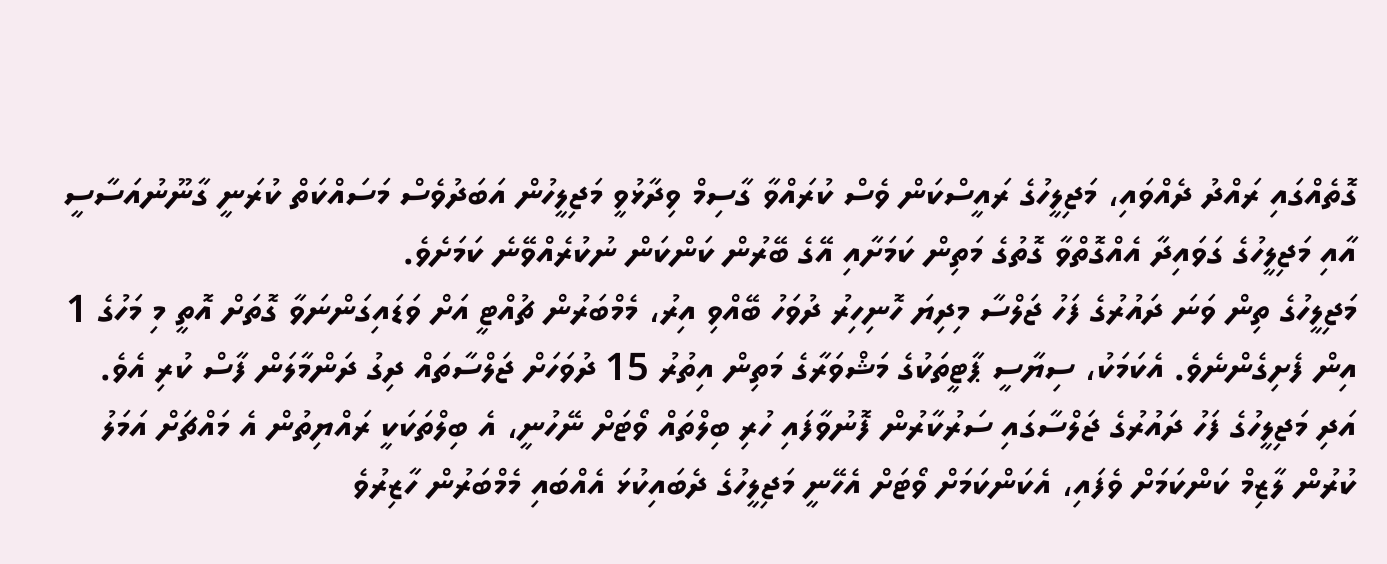ގޮތެއްގައި ރައްދު ދެއްވައި، މަޖިލީހުގެ ރައީސްކަން ވެސް ކުރައްވާ ގާސިމް ވިދާޅުވީ މަޖިލީހުން އަބަދުވެސް މަސައްކަތް ކުރަނީ ގާނޫނުއަސާސީ އާއި މަޖިލީހުގެ ގަވައިދާ އެއްގޮތްވާ ގޮތުގެ މަތިން ކަމަށާއި އޭގެ ބޭރުން ކަންކަން ނުކުރެއްވޭނެ ކަމަށެވެ.
މަޖިލީހުގެ ތިން ވަނަ ދައުރުގެ ފަހު ޖަލްސާ މިދިޔަ ހޮނިހިރު ދުވަހު ބޭއްވި އިރު، މެމްބަރުން ޗުއްޓީ އަށް ވަޑައިގަންނަވާ ގޮތަށް އޮތީ މި މަހުގެ 1 އިން ފެށިގެންނެވެ. އެކަމަކު، ސިޔާސީ ޕާޓީތަކުގެ މަޝްވަރާގެ މަތިން އިތުރު 15 ދުވަހަށް ޖަލްސާތައް ދިގު ދަންމާލަން ފާސް ކުރި އެވެ.
އަދި މަޖިލީހުގެ ފަހު ދައުރުގެ ޖަލްސާގައި ސަރުކާރުން ފޮނުވާފައި ހުރި ބިލްތައް ވޯޓަށް ނޭހުނީ، އެ ބިލްތަކަކީ ރައްޔިތުން އެ މައްޗަށް އަމަލު ކުރުން ލާޒިމް ކަންކަމަށް ވެފައި، އެކަންކަމަށް ވޯޓަށް އެހޭނީ މަޖިލީހުގެ ދެބައިކުޅަ އެއްބައި މެމްބަރުން ހާޒިރުވެ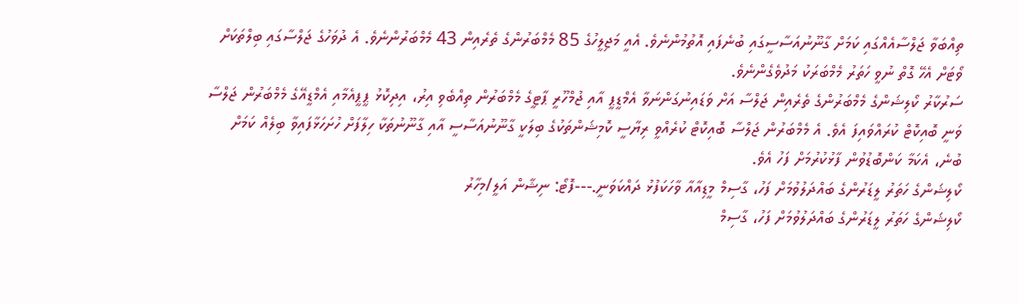ތިއްބަވާ ޖަލްސާއެއްގައި ކަމަށް ގާނޫނުއަސާސީގައި ބުނެފައި އޮތުމުންނެވެ. އެއީ މަޖިލީހުގެ 85 މެމްބަރުންގެ ތެރެއިން 43 މެމްބަރުންނެވެ. އެ ދުވަހުގެ ޖަލްސާގައި ބިލްތަކަށް ވޯޓަށް އެހޭ ގޮތް ނުވީ ހަތަރު މެމްބަރަކު މަދުވެގެންނެވެ.
ސަރުކާރު ކޯލިޝަންގެ މެމްބަރުންގެ ތެރެއިން ޖަލްސާ އަށް ވަޑައިނުގަންނަވާ އެމްޑީޕީ އާއި ޖުމްހޫރީ ޕާޓީގެ މެމްބަރުން ތިއްބެވި އިރު، އިދިކޮޅު ޕީޕީއެމާއި އެމްޑީއޭގެ މެމްބަރުން ޖަލްސާ ވަނީ ބޮއިކޮޓް ކުރައްވައިފަ އެވެ. އެ މެމްބަރުން ޖަލްސާ ބޮއިކޮޓް ކުރެއްވީ ރިޔާސީ ކޮމިޝަންތަކުގެ ބިލަކީ ގާނޫނުއަސާސީ އާއި ގާނޫނުތަކާ ހިލާފަށް ހުށަހަޅާފައިވާ ބިލެއް ކަމަށް ބުނެ، އެކަމާ ކަންބޮޑުވުން ފާޅުކުރުމަށް ފަހު އެވެ.
ކޯލިޝަންގެ ހަތަރު ލީޑަރުންގެ ބައްދަލުވުމަށް ފަހު، ގާސިމް މީޑިއާއާ ވާހަކަފުޅު ދައްކަވަނީ.---ފޮޓޯ: ނިޝާން އަލީ/މިހާރު
ކޯލިޝަންގެ ހަތަރު ލީޑަރުންގެ ބައްދަލުވުމަށް ފަހު، ގާސިމް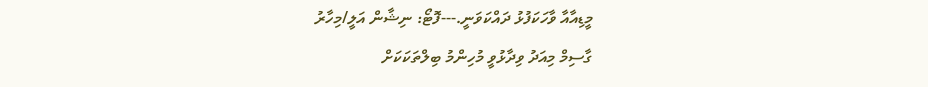މީޑިއާއާ ވާހަކަފުޅު ދައްކަވަނީ.---ފޮޓޯ: ނިޝާން އަލީ/މިހާރު
ގާސިމް މިއަދު ވިދާޅުވީ މުހިންމު ބިލްތަކަކަށް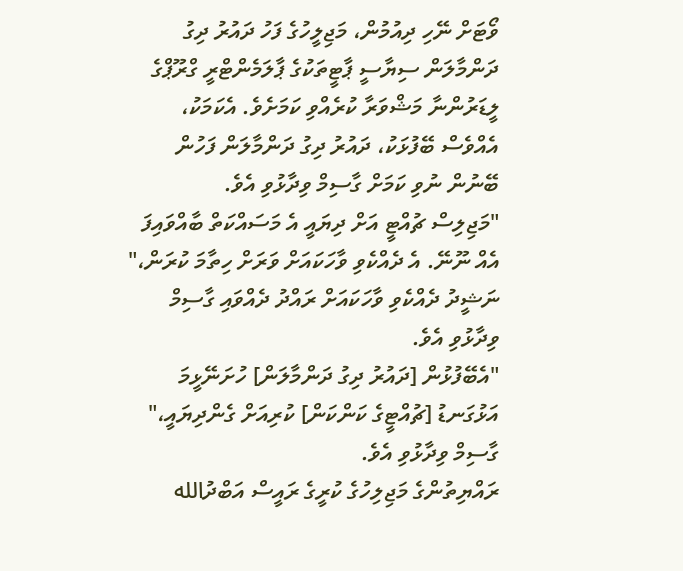ވޯޓަށް ނޭހި ދިއުމުން، މަޖިލީހުގެ ފަހު ދައުރު ދިގު ދަންމާލަން ސިޔާސީ ޕާޓީތަކުގެ ޕާލަމެންޓްރީ ގްރޫޕްގެ ލީޑަރުންނާ މަޝްވަރާ ކުރެއްވި ކަމަށެވެ. އެކަމަކު، އެއްވެސް ބޭފުޅަކު، ދައުރު ދިގު ދަންމާލަން ފަހުން ބޭނުން ނުވި ކަމަށް ގާސިމް ވިދާޅުވި އެވެ.
"މަޖިލިސް ޗުއްޓީ އަށް ދިޔައީ އެ މަސައްކަތް ބާއްވައިފަ އެއް ނޫނޭ. އެ ދެއްކެވި ވާހަކައަށް ވަރަށް ހިތާމަ ކުރަން،" ނަޝީދު ދެއްކެވި ވާހަކައަށް ރައްދު ދެއްވައި ގާސިމް ވިދާޅުވި އެވެ.
"އެބޭފުޅުން [ދައުރު ދިގު ދަންމާލަން] ހުށަނޭޅީމަ އަޅުގަނޑު [ޗުއްޓީގެ ކަންކަން] ކުރިއަށް ގެންދިޔައީ،" ގާސިމް ވިދާޅުވި އެވެ.
ރައްޔިތުންގެ މަޖިލިހުގެ ކުރީގެ ރައީސް އަބްދުالله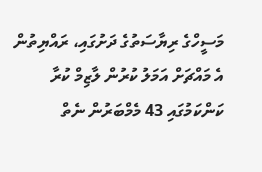މަސީހްގެ ރިޔާސަތުގެ ދަށުގައި، ރައްޔިތުން އެ މައްޗަށް އަމަލު ކުރުން ލާޒިމް ކުރާ ކަންކަމުގައި 43 މެމްބަރުން ނެތް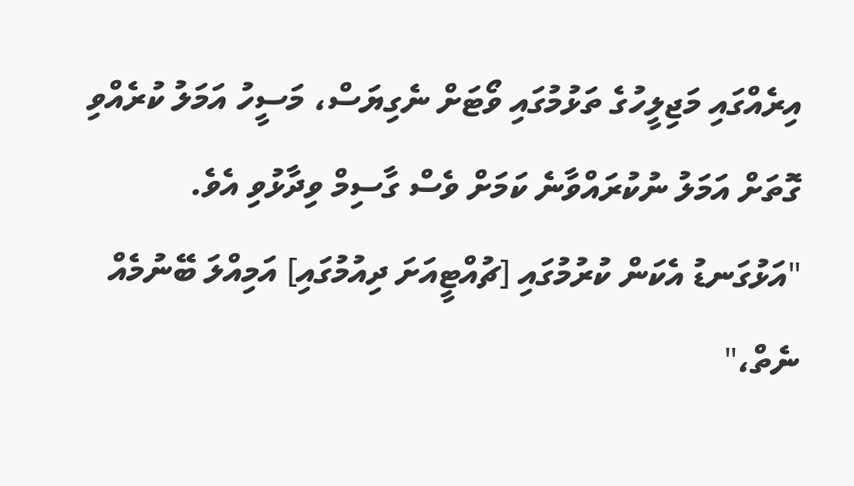އިރެއްގައި މަޖިލީހުގެ ތަޅުމުގައި ވޯޓަށް ނެގިޔަސް، މަސީހު އަމަލު ކުރެއްވި ގޮތަށް އަމަލު ނުކުރައްވާނެ ކަމަށް ވެސް ގާސިމް ވިދާޅުވި އެވެ.
"އަޅުގަނޑު އެކަން ކުރުމުގައި [ޗުއްޓީއަށަ ދިއުމުގައި] އަމިއްލަ ބޭނުމެއް ނެތް،"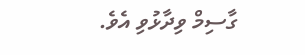ގާސިމް ވިދާޅުވި އެވެ.